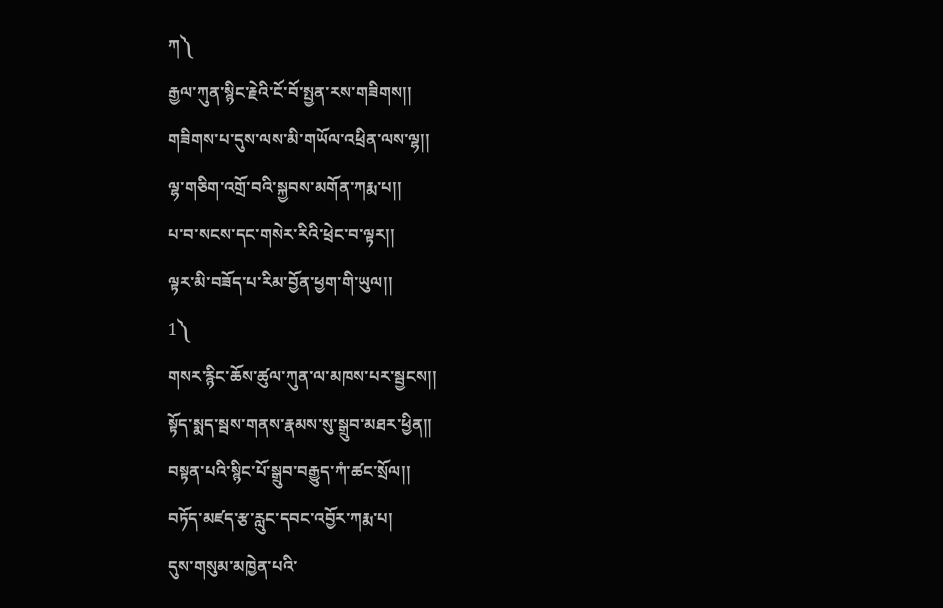ཀ༽
རྒྱལ་ཀུན་སྙིང་རྗེའི་ངོ་བོ་སྤྱན་རས་གཟིགས།།
གཟིགས་པ་དུས་ལས་མི་གཡོལ་འཕྲིན་ལས་ལྷ།།
ལྷ་གཅིག་འགྲོ་བའི་སྐྱབས་མགོན་ཀརྨ་པ།།
པ་བ་སངས་དང་གསེར་རིའི་ཕྲེང་བ་ལྟར།།
ལྟར་མི་བཟོད་པ་རིམ་བྱོན་ཕྱག་གི་ཡུལ།།
1༽
གསར་རྙིང་ཆོས་ཚུལ་ཀུན་ལ་མཁས་པར་སྦྱངས།།
སྟོད་སྨད་སྦས་གནས་རྣམས་སུ་སྒྲུབ་མཐར་ཕྱིན།།
བསྟན་པའི་སྙིང་པོ་སྒྲུབ་བརྒྱུད་ཀཾ་ཚང་སྲོལ།།
བཏོད་མཛད་རྩ་རླུང་དབང་འབྱོར་ཀརྨ་པ།
དུས་གསུམ་མཁྱེན་པའི་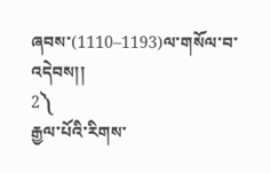ཞབས་(1110–1193)ལ་གསོལ་བ་འདེབས།།
2༽
རྒྱལ་པོའི་རིགས་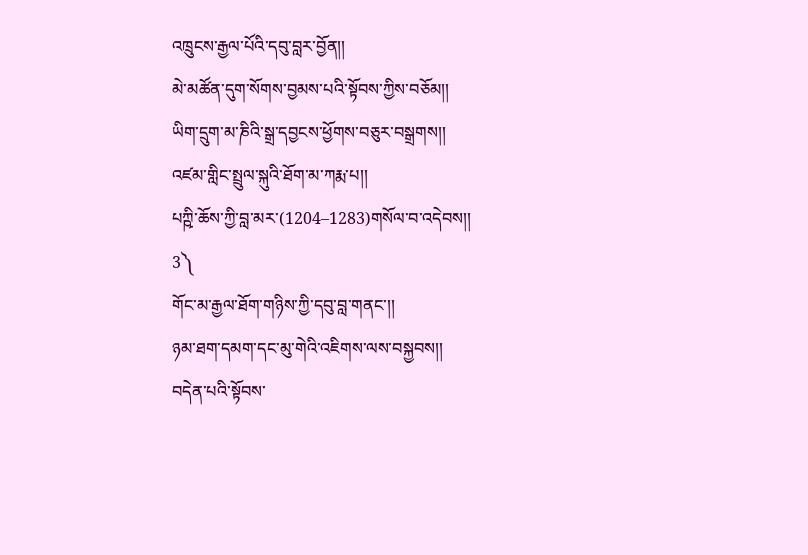འཁྲུངས་རྒྱལ་པོའི་དབུ་བླར་བྱོན།།
མེ་མཚོན་དུག་སོགས་བྱམས་པའི་སྟོབས་ཀྱིས་བཅོམ།།
ཡིག་དྲུག་མ་ཎིའི་སྒྲ་དབྱངས་ཕྱོགས་བཅུར་བསྒྲགས།།
འཛམ་གླིང་སྤྲུལ་སྐུའི་ཐོག་མ་ཀརྨ་པ།།
པཀྵི་ཆོས་ཀྱི་བླ་མར་(1204–1283)གསོལ་བ་འདེབས།།
3༽
གོང་མ་རྒྱལ་ཐོག་གཉིས་ཀྱི་དབུ་བླ་གནང་།།
ཉམ་ཐག་དམག་དང་མུ་གེའི་འཇིགས་ལས་བསྐྱབས།།
བདེན་པའི་སྟོབས་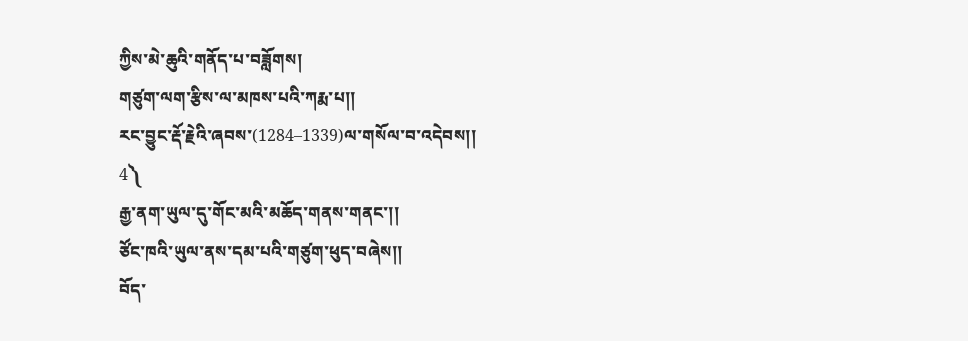ཀྱིས་མེ་ཆུའི་གནོད་པ་བཟློགས།
གཙུག་ལག་རྩིས་ལ་མཁས་པའི་ཀརྨ་པ།།
རང་བྱུང་རྡོ་རྗེའི་ཞབས་(1284–1339)ལ་གསོལ་བ་འདེབས།།
4༽
རྒྱ་ནག་ཡུལ་དུ་གོང་མའི་མཆོད་གནས་གནང་།།
ཙོང་ཁའི་ཡུལ་ནས་དམ་པའི་གཙུག་ཕུད་བཞེས།།
བོད་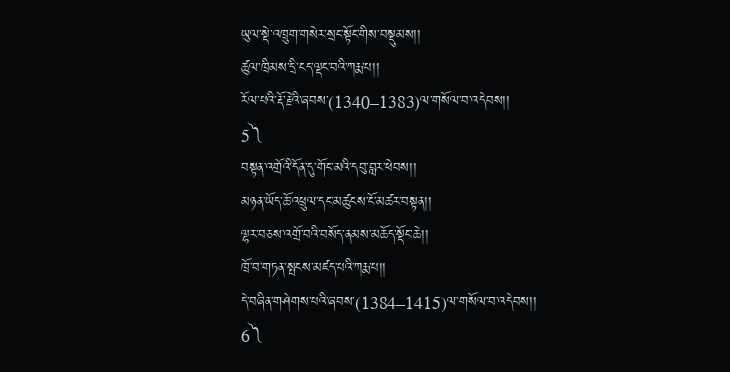ཡུལ་སྡེ་འཁྲུག་གསེར་སྲང་སྟོང་གིས་བསྡུམས།།
ཚུལ་ཁྲིམས་དྲི་ངད་ལྡང་བའི་ཀརྨ་པ།།
རོལ་པའི་རྡོ་རྗེའི་ཞབས་(1340–1383)ལ་གསོལ་བ་འདེབས།།
5༽
བསྟན་འགྲོའི་དོན་དུ་གོང་མའི་དབུ་བླར་ཕེབས།།
མཉན་ཡོད་ཆོ་འཕྲུལ་དང་མཚུངས་ངོ་མཚར་བསྟན།།
ལྷར་བཅས་འགྲོ་བའི་བསོད་ནམས་མཆོད་སྡོང་ཆེ།།
ཁྲོ་བ་གཏན་སྤངས་མཛད་པའི་ཀརྨ་པ།།
དེ་བཞིན་གཤེགས་པའི་ཞབས་(1384–1415)ལ་གསོལ་བ་འདེབས།།
6༽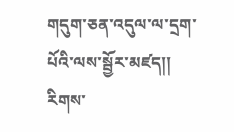གདུག་ཅན་འདུལ་ལ་དྲག་པོའི་ལས་སྦྱོར་མཛད།།
རིགས་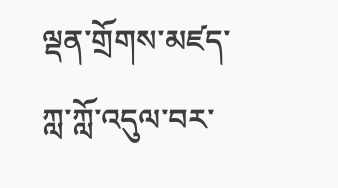ལྡན་གྲོགས་མཛད་ཀླ་ཀློ་འདུལ་བར་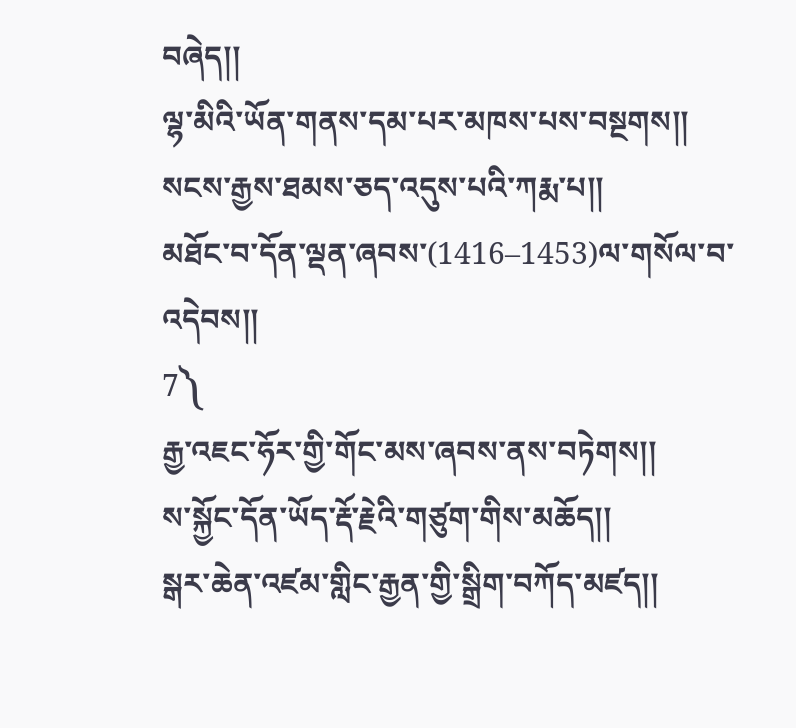བཞེད།།
ལྷ་མིའི་ཡོན་གནས་དམ་པར་མཁས་པས་བསྔགས།།
སངས་རྒྱས་ཐམས་ཅད་འདུས་པའི་ཀརྨ་པ།།
མཐོང་བ་དོན་ལྡན་ཞབས་(1416–1453)ལ་གསོལ་བ་འདེབས།།
7༽
རྒྱ་འཇང་ཧོར་གྱི་གོང་མས་ཞབས་ནས་བཏེགས།།
ས་སྐྱོང་དོན་ཡོད་རྡོ་རྗེའི་གཙུག་གིས་མཆོད།།
སྒར་ཆེན་འཛམ་གླིང་རྒྱན་གྱི་སྒྲིག་བཀོད་མཛད།།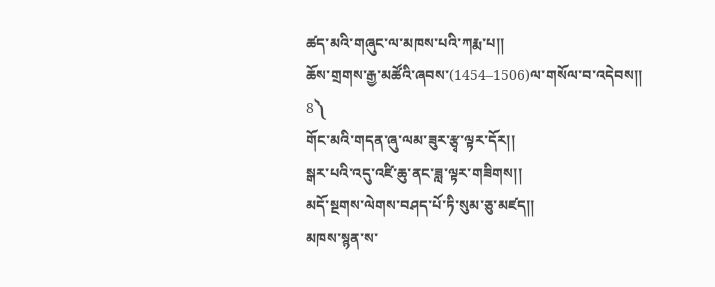ཚད་མའི་གཞུང་ལ་མཁས་པའི་ཀརྨ་པ།།
ཆོས་གྲགས་རྒྱ་མཚོའི་ཞབས་(1454–1506)ལ་གསོལ་བ་འདེབས།།
8༽
གོང་མའི་གདན་ཞུ་ལམ་ཟུར་རྩྭ་ལྟར་དོར།།
སྒར་པའི་འདུ་འཛི་ཆུ་ནང་ཟླ་ལྟར་གཟིགས།།
མདོ་སྔགས་ལེགས་བཤད་པོ་ཏི་སུམ་ཅུ་མཛད།།
མཁས་སྙན་ས་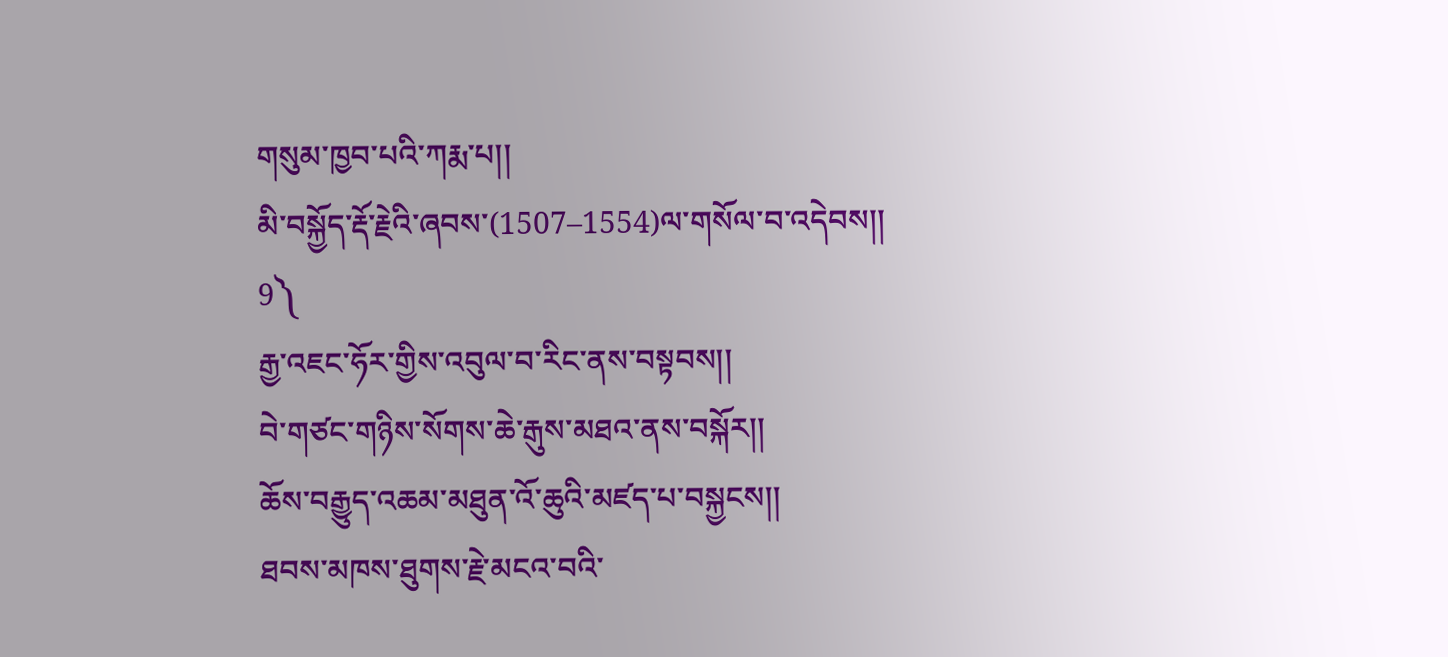གསུམ་ཁྱབ་པའི་ཀརྨ་པ།།
མི་བསྐྱོད་རྡོ་རྗེའི་ཞབས་(1507–1554)ལ་གསོལ་བ་འདེབས།།
9༽
རྒྱ་འཇང་ཧོར་གྱིས་འབུལ་བ་རིང་ནས་བསྟབས།།
བེ་གཙང་གཉིས་སོགས་ཆེ་རྒུས་མཐའ་ནས་བསྐོར།།
ཆོས་བརྒྱུད་འཆམ་མཐུན་འོ་ཆུའི་མཛད་པ་བསྐྱངས།།
ཐབས་མཁས་ཐུགས་རྗེ་མངའ་བའི་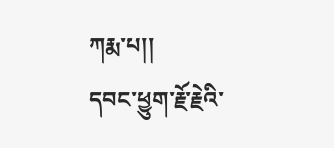ཀརྨ་པ།།
དབང་ཕྱུག་རྗོ་རྗེའི་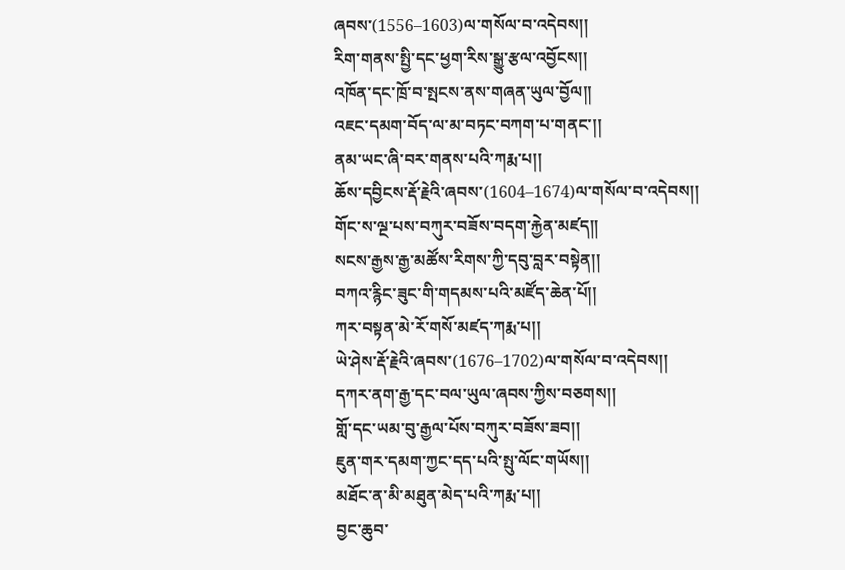ཞབས་(1556–1603)ལ་གསོལ་བ་འདེབས།།
རིག་གནས་སྤྱི་དང་ཕྱག་རིས་སྒྱུ་རྩལ་འབྱོངས།།
འཁོན་དང་ཁྲོ་བ་སྤངས་ནས་གཞན་ཡུལ་བྱོལ།།
འཇང་དམག་བོད་ལ་མ་བཏང་བཀག་པ་གནང་།།
ནམ་ཡང་ཞི་བར་གནས་པའི་ཀརྨ་པ།།
ཆོས་དབྱིངས་རྡོ་རྗེའི་ཞབས་(1604–1674)ལ་གསོལ་བ་འདེབས།།
གོང་ས་ལྔ་པས་བཀུར་བཟོས་བདག་རྐྱེན་མཛད།།
སངས་རྒྱས་རྒྱ་མཚོས་རིགས་ཀྱི་དབུ་བླར་བསྟེན།།
བཀའ་རྙིང་ཟུང་གི་གདམས་པའི་མཛོད་ཆེན་པོ།།
ཀར་བསྟན་མེ་རོ་གསོ་མཛད་ཀརྨ་པ།།
ཡེ་ཤེས་རྡོ་རྗེའི་ཞབས་(1676–1702)ལ་གསོལ་བ་འདེབས།།
དཀར་ནག་རྒྱ་དང་བལ་ཡུལ་ཞབས་ཀྱིས་བཅགས།།
གློ་དང་ཡམ་བུ་རྒྱལ་པོས་བཀུར་བཟོས་ཟབ།།
ཇུན་གར་དམག་ཀྱང་དད་པའི་སྤུ་ལོང་གཡོས།།
མཐོང་ན་མི་མཐུན་མེད་པའི་ཀརྨ་པ།།
བྱང་ཆུབ་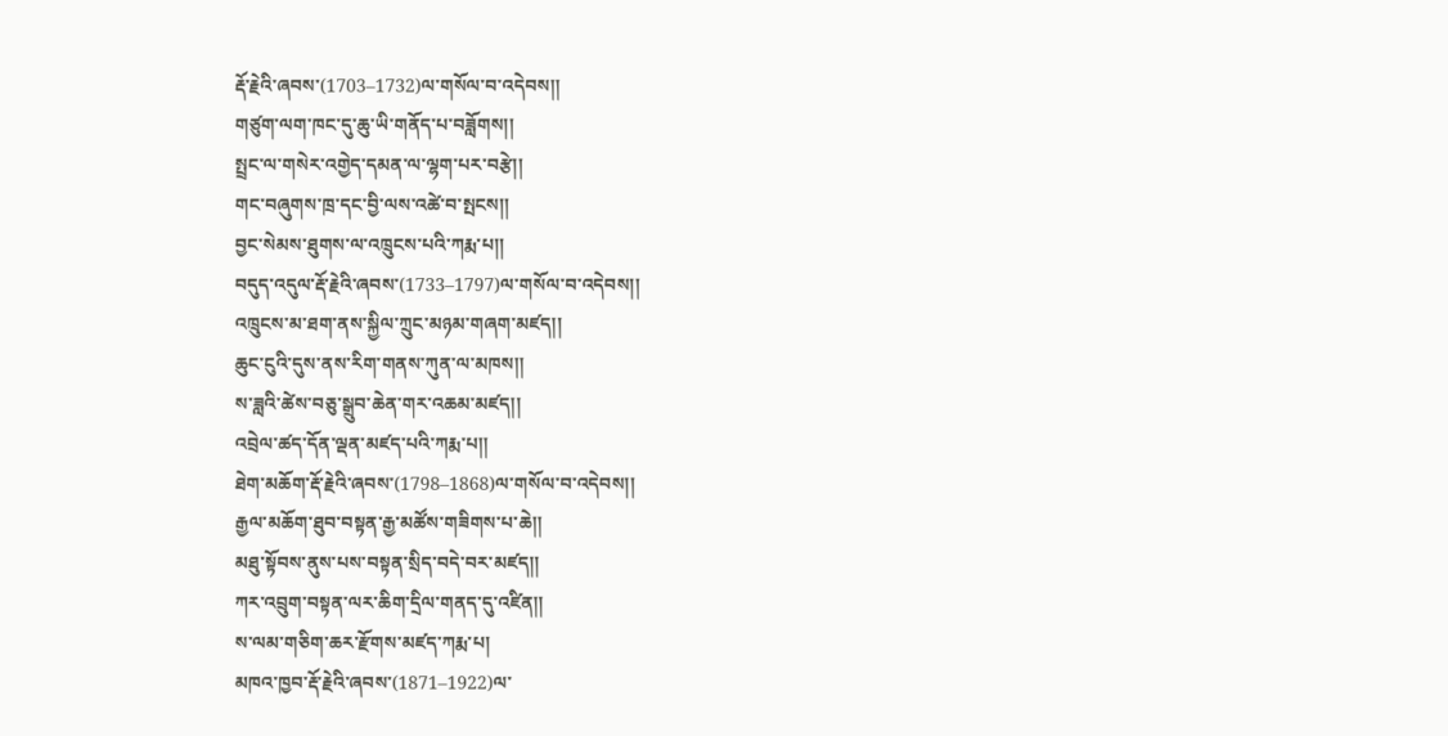རྡོ་རྗེའི་ཞབས་(1703–1732)ལ་གསོལ་བ་འདེབས།།
གཙུག་ལག་ཁང་དུ་ཆུ་ཡི་གནོད་པ་བཟློགས།།
སྤྲང་ལ་གསེར་འགྱེད་དམན་ལ་ལྷག་པར་བརྩེ།།
གང་བཞུགས་ཁྲ་དང་བྱི་ལས་འཚེ་བ་སྤངས།།
བྱང་སེམས་ཐུགས་ལ་འཁྲུངས་པའི་ཀརྨ་པ།།
བདུད་འདུལ་རྡོ་རྗེའི་ཞབས་(1733–1797)ལ་གསོལ་བ་འདེབས།།
འཁྲུངས་མ་ཐག་ནས་སྐྱིལ་ཀྲུང་མཉམ་གཞག་མཛད།།
ཆུང་ངུའི་དུས་ནས་རིག་གནས་ཀུན་ལ་མཁས།།
ས་ཟླའི་ཚེས་བཅུ་སྒྲུབ་ཆེན་གར་འཆམ་མཛད།།
འབྲེལ་ཚད་དོན་ལྡན་མཛད་པའི་ཀརྨ་པ།།
ཐེག་མཆོག་རྡོ་རྗེའི་ཞབས་(1798–1868)ལ་གསོལ་བ་འདེབས།།
རྒྱལ་མཆོག་ཐུབ་བསྟན་རྒྱ་མཚོས་གཟིགས་པ་ཆེ།།
མཐུ་སྟོབས་ནུས་པས་བསྟན་སྲིད་བདེ་བར་མཛད།།
ཀར་འབྲུག་བསྟན་ལར་ཆིག་དྲིལ་གནད་དུ་འཛིན།།
ས་ལམ་གཅིག་ཆར་རྫོགས་མཛད་ཀརྨ་པ།
མཁའ་ཁྱབ་རྡོ་རྗེའི་ཞབས་(1871–1922)ལ་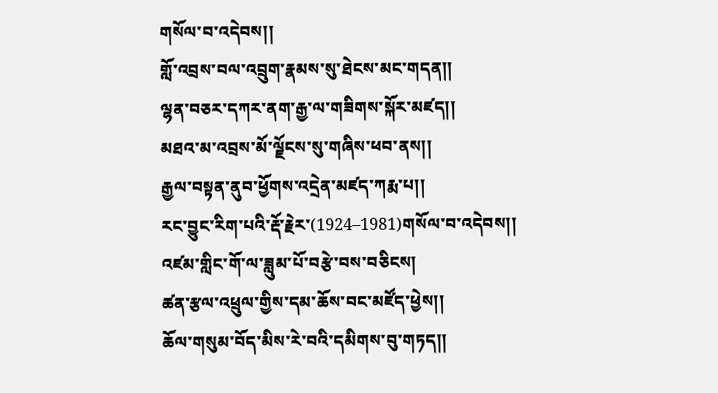གསོལ་བ་འདེབས།།
གློ་འབྲས་བལ་འབྲུག་རྣམས་སུ་ཐེངས་མང་གདན།།
ལྷན་བཅར་དཀར་ནག་རྒྱ་ལ་གཟིགས་སྐོར་མཛད།།
མཐའ་མ་འབྲས་མོ་ལྗོངས་སུ་གཞིས་ཕབ་ནས།།
རྒྱལ་བསྟན་ནུབ་ཕྱོགས་འདྲེན་མཛད་ཀརྨ་པ།།
རང་བྱུང་རིག་པའི་རྡོ་རྗེར་(1924–1981)གསོལ་བ་འདེབས།།
འཛམ་གླིང་གོ་ལ་ཟླུམ་པོ་བརྩེ་བས་བཅིངས།
ཚན་རྩལ་འཕྲུལ་གྱིས་དམ་ཆོས་བང་མཛོད་ཕྱེས།།
ཆོལ་གསུམ་བོད་མིས་རེ་བའི་དམིགས་བུ་གཏད།།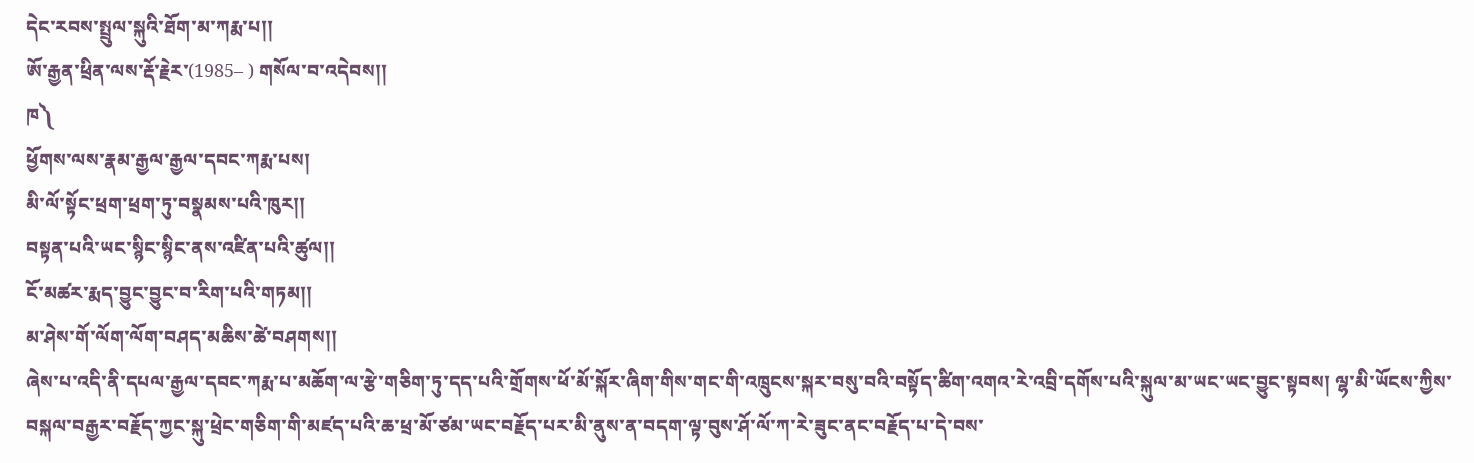དེང་རབས་སྤྲུལ་སྐུའི་ཐོག་མ་ཀརྨ་པ།།
ཨོ་རྒྱན་ཕྲིན་ལས་རྡོ་རྗེར་(1985– ) གསོལ་བ་འདེབས།།
ཁ༽
ཕྱོགས་ལས་རྣམ་རྒྱལ་རྒྱལ་དབང་ཀརྨ་པས།
མི་ལོ་སྟོང་ཕྲག་ཕྲག་ཏུ་བསྣམས་པའི་ཁུར།།
བསྟན་པའི་ཡང་སྙིང་སྙིང་ནས་འཛིན་པའི་ཚུལ།།
ངོ་མཚར་རྨད་བྱུང་བྱུང་བ་རིག་པའི་གཏམ།།
མ་ཤེས་གོ་ལོག་ལོག་བཤད་མཆིས་ཚེ་བཤགས།།
ཞེས་པ་འདི་ནི་དཔལ་རྒྱལ་དབང་ཀརྨ་པ་མཆོག་ལ་རྩེ་གཅིག་ཏུ་དད་པའི་གྲོགས་ཕོ་མོ་སྐོར་ཞིག་གིས་གང་གི་འཁྲུངས་སྐར་བསུ་བའི་བསྟོད་ཚིག་འགའ་རེ་འབྲི་དགོས་པའི་སྐུལ་མ་ཡང་ཡང་བྱུང་སྟབས། ལྷ་མི་ཡོངས་ཀྱིས་བསྐལ་བརྒྱར་བརྗོད་ཀྱང་སྐུ་ཕྲེང་གཅིག་གི་མཛད་པའི་ཆ་ཕྲ་མོ་ཙམ་ཡང་བརྗོད་པར་མི་ནུས་ན་བདག་ལྟ་བུས་ཤོ་ལོ་ཀ་རེ་ཟུང་ནང་བརྗོད་པ་དེ་བས་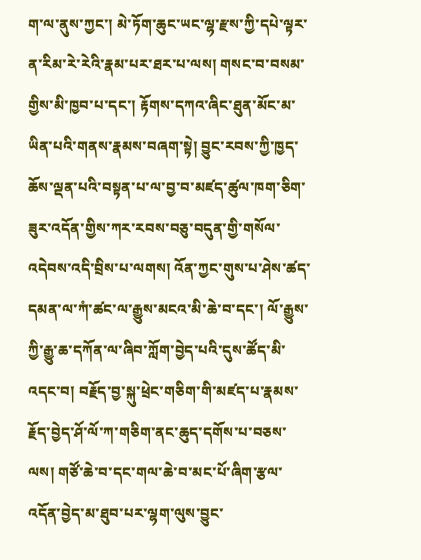ག་ལ་ནུས་ཀྱང་། མེ་ཏོག་ཆུང་ཡང་ལྷ་རྫས་ཀྱི་དཔེ་ལྟར་ན་རིམ་རེ་རེའི་རྣམ་པར་ཐར་པ་ལས། གསང་བ་བསམ་གྱིས་མི་ཁྱབ་པ་དང་། རྟོགས་དཀའ་ཞིང་ཐུན་མོང་མ་ཡིན་པའི་གནས་རྣམས་བཞག་སྟེ། བྱུང་རབས་ཀྱི་ཁྱད་ཆོས་ལྡན་པའི་བསྟན་པ་ལ་བྱ་བ་མཛད་ཚུལ་ཁག་ཅིག་ཟུར་འདོན་གྱིས་ཀར་རབས་བཅུ་བདུན་གྱི་གསོལ་འདེབས་འདི་བྲིས་པ་ལགས། འོན་ཀྱང་གུས་པ་ཤེས་ཚད་དམན་ལ་ཀཾ་ཚང་ལ་རྒྱུས་མངའ་མི་ཆེ་བ་དང་། ལོ་རྒྱུས་ཀྱི་རྒྱུ་ཆ་དཀོན་ལ་ཞིབ་ཀློག་བྱེད་པའི་དུས་ཚོད་མི་འདང་བ། བརྗོད་བྱ་སྐུ་ཕྲེང་གཅིག་གི་མཛད་པ་རྣམས་རྗོད་བྱེད་ཤོ་ལོ་ཀ་གཅིག་ནང་ཆུད་དགོས་པ་བཅས་ལས། གཙོ་ཆེ་བ་དང་གལ་ཆེ་བ་མང་པོ་ཞིག་རྩལ་འདོན་བྱེད་མ་ཐུབ་པར་ལྷག་ལུས་བྱུང་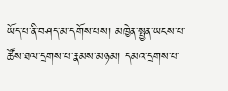ཡོད་པ་ནི་བཤད་མ་དགོས་པས། མཁྱེན་སྤྱན་ཡངས་པ་ཚོས་ཐལ་དྲགས་པ་རྣམས་མཉམ། དམའ་དྲགས་པ་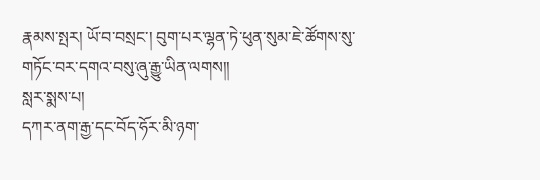རྣམས་སྤར། ཡོ་བ་བསྲང་། བུག་པར་ལྷན་ཏེ་ཕུན་སུམ་ཇེ་ཚོགས་སུ་གཏོང་བར་དགའ་བསུ་ཞུ་རྒྱུ་ཡིན་ལགས།།
སླར་སྨས་པ།
དཀར་ནག་རྒྱ་དང་བོད་ཧོར་མི་ཉག་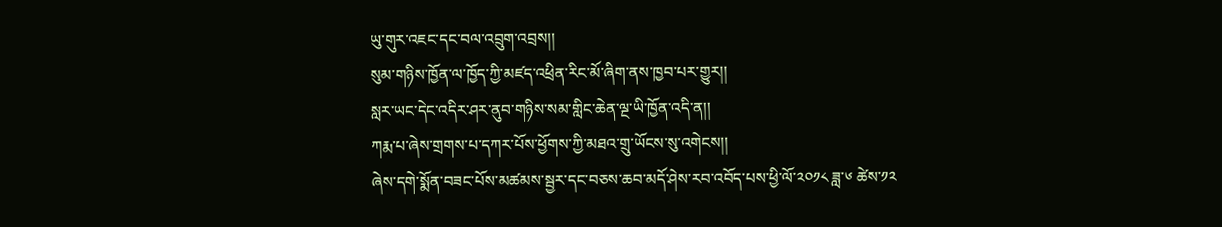ཡུ་གུར་འཇང་དང་བལ་འབྲུག་འབྲས།།
སུམ་གཉིས་ཁྱོན་ལ་ཁྱོད་ཀྱི་མཛད་འཕྲིན་རིང་མོ་ཞིག་ནས་ཁྱབ་པར་གྱུར།།
སླར་ཡང་དེང་འདིར་ཤར་ནུབ་གཉིས་སམ་གླིང་ཆེན་ལྔ་ཡི་ཁྱོན་འདི་ན།།
ཀརྨ་པ་ཞེས་གྲགས་པ་དཀར་པོས་ཕྱོགས་ཀྱི་མཐའ་གྲུ་ཡོངས་སུ་འགེངས།།
ཞེས་དགེ་སྨོན་བཟང་པོས་མཚམས་སྦྱར་དང་བཅས་ཆབ་མདོ་ཤེས་རབ་འབོད་པས་ཕྱི་ལོ་༢༠༡༨ ཟླ་༦ ཚེས་༡༢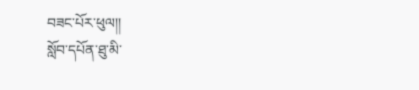བཟང་པོར་ཕུལ།།
སློབ་དཔོན་ཐུ་མི་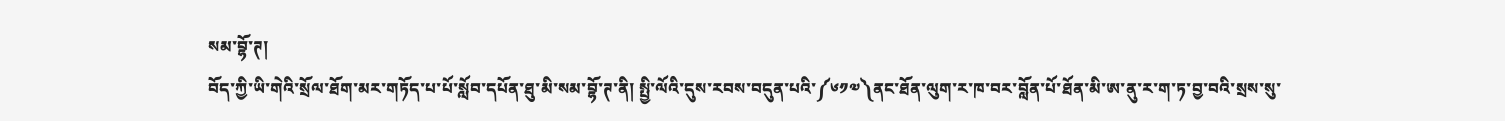སམ་བྷོ་ཊ།
བོད་ཀྱི་ཡི་གེའི་སྲོལ་ཐོག་མར་གཏོད་པ་པོ་སློབ་དཔོན་ཐུ་མི་སམ་བྷོ་ཊ་ནི། སྤྱི་ལོའི་དུས་རབས་བདུན་པའི་༼༦༡༧༽ནང་ཐོན་ལུག་ར་ཁ་བར་བློན་པོ་ཐོན་མི་ཨ་ནུ་ར་ག་ཏ་བྱ་བའི་སྲས་སུ་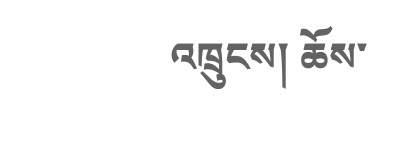འཁྲུངས། ཆོས་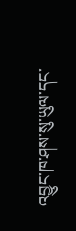འབྱུང་ཁ་ཤས་སུ་ཡུལ་དང་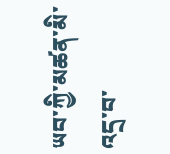ཡབ་ཀྱི་མཚན་མི་འདྲ་བ་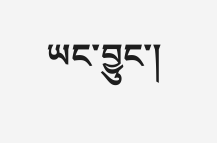ཡང་བྱུང་།